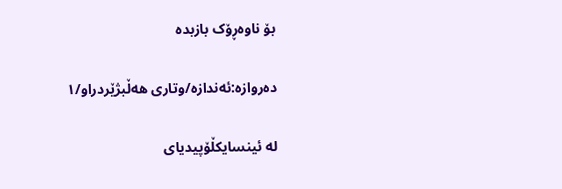بۆ ناوەڕۆک بازبدە

دەروازە:ئەندازە/وتاری ھەڵبژێردراو/١

لە ئینسایکڵۆپیدیای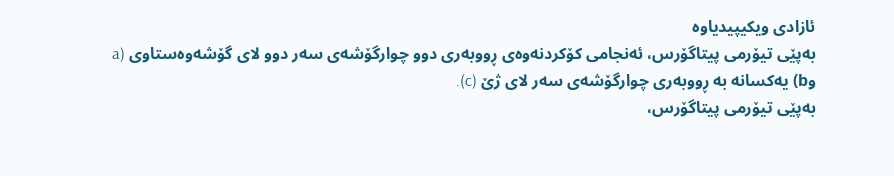ئازادی ویکیپیدیاوە
بەپێی تیۆرمی پیتاگۆرس، ئەنجامی کۆکردنەوەی ڕووبەری دوو چوارگۆشەی سەر دوو لای گۆشەوەستاوی (a وb) یەکسانە بە ڕووبەری چوارگۆشەی سەر لای ژێ (c).
بەپێی تیۆرمی پیتاگۆرس،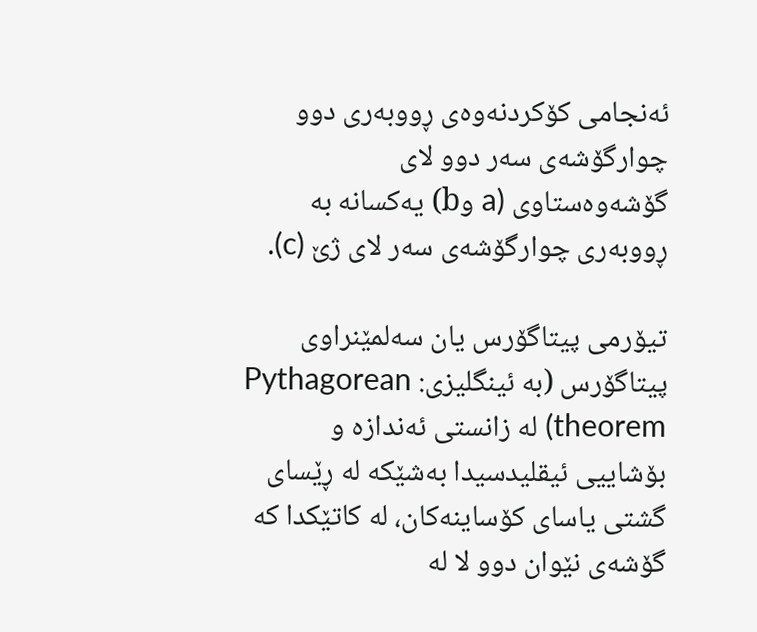ئەنجامی کۆکردنەوەی ڕووبەری دوو چوارگۆشەی سەر دوو لای گۆشەوەستاوی (a وb) یەکسانە بە ڕووبەری چوارگۆشەی سەر لای ژێ (c).

تیۆرمی پیتاگۆرس یان سەلمێنراوی پیتاگۆرس (بە ئینگلیزی: Pythagorean theorem) لە زانستی ئەندازە و بۆشاییی ئیقلیدسیدا بەشێکە لە ڕێسای گشتی یاسای کۆساینەکان، لە کاتێکدا کە گۆشەی نێوان دوو لا لە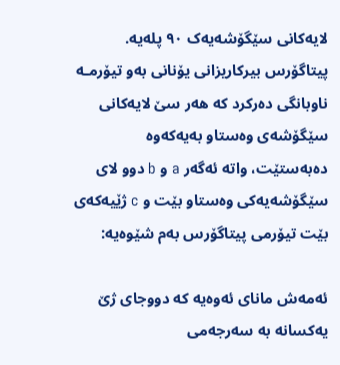لایەکانی سێگۆشەیەک ٩٠ پلەیە. پیتاگۆرس بیرکاریزانی یۆنانی بەو تیۆرمـە ناوبانگی دەرکرد کە ھەر سێ لایەکانی سێگۆشەی وەستاو بەیەکەوە دەبەستێت، واتە ئەگەر a و b دوو لای سێگۆشەیەکی وەستاو بێت و c ژێیەکەی بێت تیۆرمی پیتاگۆرس بەم شێوەیە:

ئەمەش مانای ئەوەیە کە دووجای ژێ یەکسانە بە سەرجەمی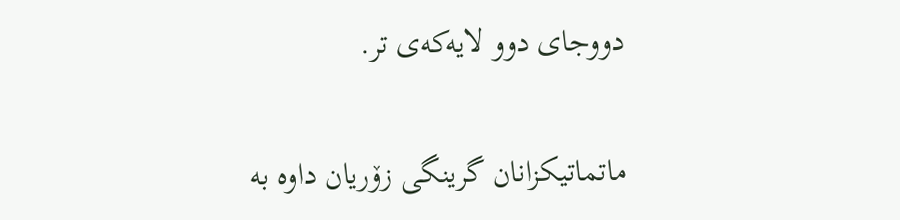دووجای دوو لایەکەی تر.

ماتماتیکزانان گرینگی زۆریان داوە بە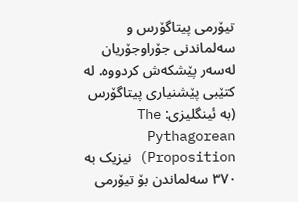تیۆرمی پیتاگۆرس و سەلماندنی جۆراوجۆریان لەسەر پێشکەش کردووە. لە کتێبی پێشنیاری پیتاگۆرس (بە ئینگلیزی: The Pythagorean Proposition) نیزیک بە ٣٧٠ سەلماندن بۆ تیۆرمی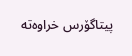پیتاگۆرس خراوەتە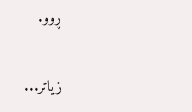ڕوو.

زیاتر...